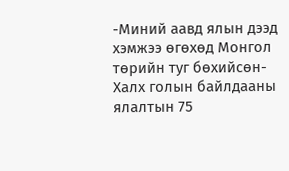-Миний аавд ялын дээд хэмжээ өгөхөд Монгол төрийн туг бөхийсөн-
Халх голын байлдааны ялалтын 75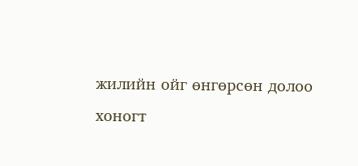жилийн ойг өнгөрсөн долоо хоногт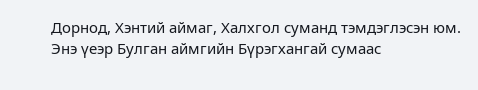Дорнод, Хэнтий аймаг, Халхгол суманд тэмдэглэсэн юм. Энэ үеэр Булган аймгийн Бүрэгхангай сумаас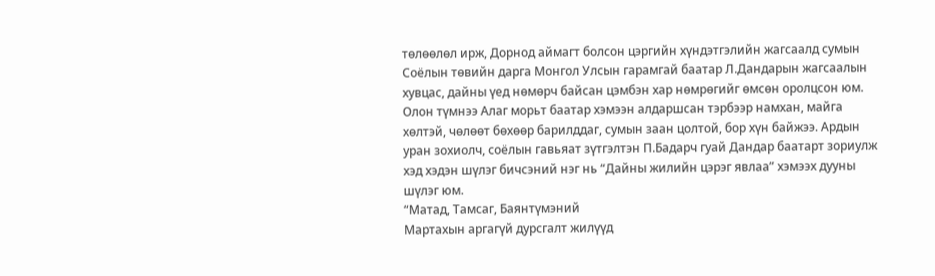төлөөлөл ирж, Дорнод аймагт болсон цэргийн хүндэтгэлийн жагсаалд сумын Соёлын төвийн дарга Монгол Улсын гарамгай баатар Л.Дандарын жагсаалын хувцас, дайны үед нөмөрч байсан цэмбэн хар нөмрөгийг өмсөн оролцсон юм. Олон түмнээ Алаг морьт баатар хэмээн алдаршсан тэрбээр намхан, майга хөлтэй, чөлөөт бөхөөр барилддаг, сумын заан цолтой, бор хүн байжээ. Ардын уран зохиолч, соёлын гавьяат зүтгэлтэн П.Бадарч гуай Дандар баатарт зориулж хэд хэдэн шүлэг бичсэний нэг нь “Дайны жилийн цэрэг явлаа” хэмээх дууны шүлэг юм.
“Матад, Тамсаг, Баянтүмэний
Мартахын аргагүй дурсгалт жилүүд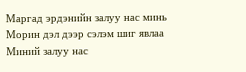Маргад эрдэнийн залуу нас минь
Морин дэл дээр сэлэм шиг явлаа
Миний залуу нас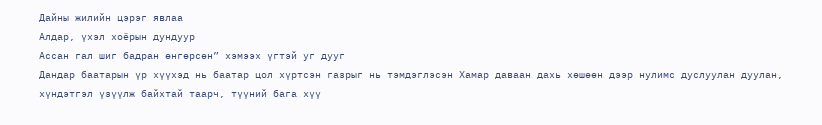Дайны жилийн цэрэг явлаа
Алдар, үхэл хоёрын дундуур
Ассан гал шиг бадран өнгөрсөн” хэмээх үгтэй уг дууг
Дандар баатарын үр хүүхэд нь баатар цол хүртсэн газрыг нь тэмдэглэсэн Хамар даваан дахь хөшөөн дээр нулимс дуслуулан дуулан, хүндэтгэл үзүүлж байхтай таарч, түүний бага хүү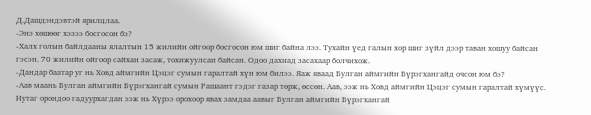Д.Дашдэндэвтэй ярилцлаа.
-Энэ хөшөөг хэзээ босгосон бэ?
-Халх голын байлдааны ялалтын 15 жилийн ойгоор босгосон юм шиг байна лээ. Тухайн үед галын хор шиг зүйл дээр таван хошуу байсан гэсэн. 70 жилийн ойгоор сайхан засаж, тохижуулсан байсан. Одоо дахиад засахаар болчихож.
-Дандар баатар уг нь Ховд аймгийн Цэцэг сумын гаралтай хүн юм билээ. Яаж яваад Булган аймгийн Бүрэгхангайд очсон юм бэ?
-Аав маань Булган аймгийн Бүрэгхангай сумын Рашаант гэдэг газар төрж, өссөн. Аав, ээж нь Ховд аймгийн Цэцэг сумын гаралтай хүмүүс. Нутаг орондоо гадуурхагдан ээж нь Хүрээ орохоор явах замдаа аавыг Булган аймгийн Бүрэгхангай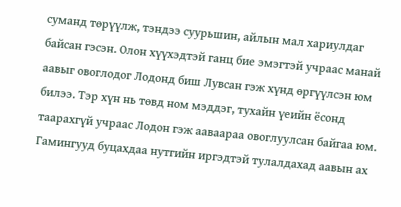суманд төрүүлж, тэндээ суурьшин, айлын мал хариулдаг байсан гэсэн. Олон хүүхэдтэй ганц бие эмэгтэй учраас манай аавыг овоглодог Лодонд биш Лувсан гэж хүнд өргүүлсэн юм билээ. Тэр хүн нь төвд ном мэддэг, тухайн үеийн ёсонд таарахгүй учраас Лодон гэж ааваараа овоглуулсан байгаа юм. Гамингууд буцахдаа нутгийн иргэдтэй тулалдахад аавын ах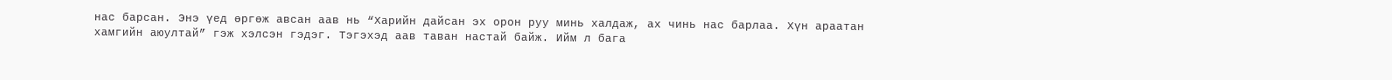нас барсан. Энэ үед өргөж авсан аав нь “Харийн дайсан эх орон руу минь халдаж, ах чинь нас барлаа. Хүн араатан хамгийн аюултай” гэж хэлсэн гэдэг. Тэгэхэд аав таван настай байж. Ийм л бага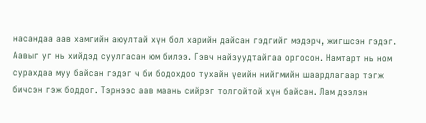насандаа аав хамгийн аюултай хүн бол харийн дайсан гэдгийг мэдэрч, жигшсэн гэдэг. Аавыг уг нь хийдэд суулгасан юм билээ. Гэвч найзуудтайгаа оргосон. Намтарт нь ном сурахдаа муу байсан гэдэг ч би бодохдоо тухайн үеийн нийгмийн шаардлагаар тэгж бичсэн гэж боддог. Тэрнээс аав маань сийрэг толгойтой хүн байсан. Лам дээлэн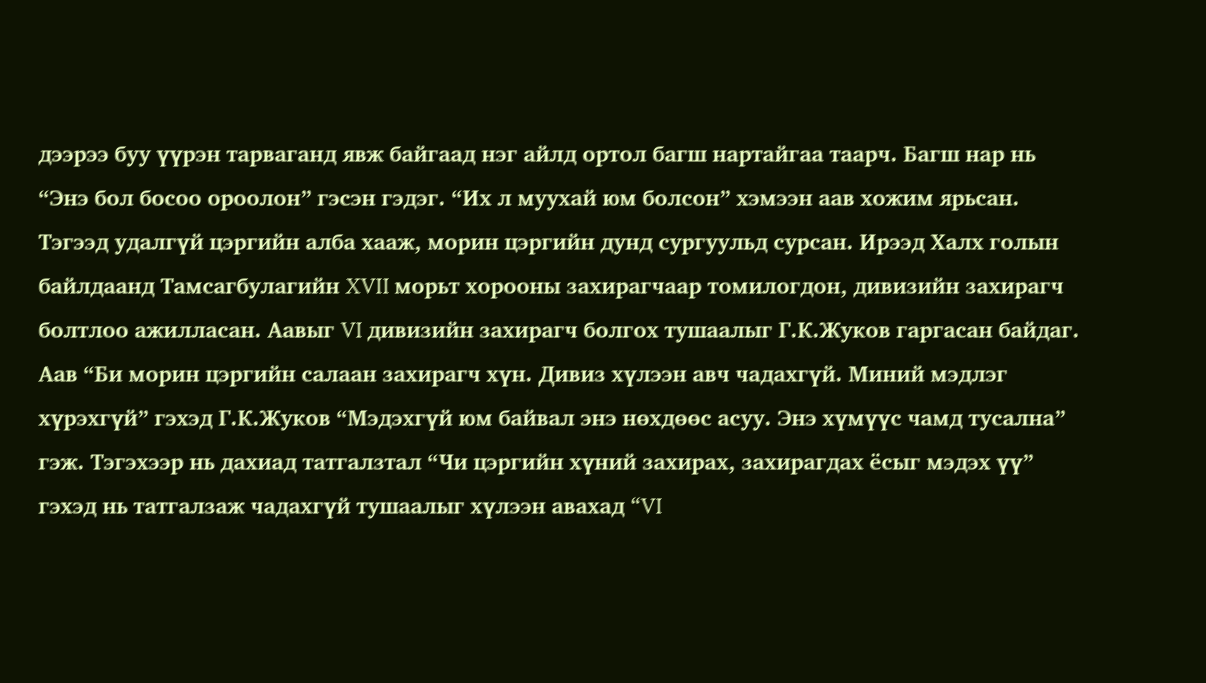дээрээ буу үүрэн тарваганд явж байгаад нэг айлд ортол багш нартайгаа таарч. Багш нар нь “Энэ бол босоо ороолон” гэсэн гэдэг. “Их л муухай юм болсон” хэмээн аав хожим ярьсан. Тэгээд удалгүй цэргийн алба хааж, морин цэргийн дунд сургуульд сурсан. Ирээд Халх голын байлдаанд Тамсагбулагийн XVII морьт хорооны захирагчаар томилогдон, дивизийн захирагч болтлоо ажилласан. Аавыг VI дивизийн захирагч болгох тушаалыг Г.К.Жуков гаргасан байдаг. Аав “Би морин цэргийн салаан захирагч хүн. Дивиз хүлээн авч чадахгүй. Миний мэдлэг хүрэхгүй” гэхэд Г.К.Жуков “Мэдэхгүй юм байвал энэ нөхдөөс асуу. Энэ хүмүүс чамд тусална” гэж. Тэгэхээр нь дахиад татгалзтал “Чи цэргийн хүний захирах, захирагдах ёсыг мэдэх үү” гэхэд нь татгалзаж чадахгүй тушаалыг хүлээн авахад “VI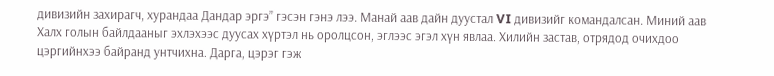дивизийн захирагч, хурандаа Дандар эргэ” гэсэн гэнэ лээ. Манай аав дайн дуустал VI дивизийг командалсан. Миний аав Халх голын байлдааныг эхлэхээс дуусах хүртэл нь оролцсон, эглээс эгэл хүн явлаа. Хилийн застав, отрядод очихдоо цэргийнхээ байранд унтчихна. Дарга, цэрэг гэж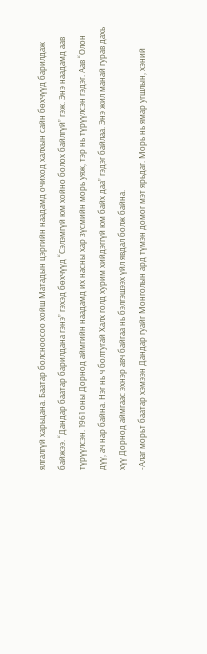ялгалгүй харьцана. Баатар болсноосоо хойш Матадын цэргийн наадамд очиход халхын сайн бөхчүүд барилдаж байжээ. “Дандар баатар барилдана гэнэ” гэхэд бөхчүүд “Сэлэмгүй юм хойно болох байлгүй” гэж. Энэ наадамд аав түрүүлсэн. 1961 оны Дорнод аймгийн наадамд их насны хар зүсмийн морь уяж, тэр нь түрүүлсэн гэдэг. Аав “Олон дүү, ач нар байна. Нэг нь ч болтугай Халх голд хурим хийдэггүй юм байх даа” гэдэг байлаа. Энэ жил манай гурав дахь хүү Дорнод аймгаас эхнэр авч байгаа нь бэлгэшээх үйл явдал болж байна.
-Алаг морьт баатар хэмээн Дандар гуайг Монголын ард түмэн домог мэт ярьдаг. Морь нь ямар угшлын, хэний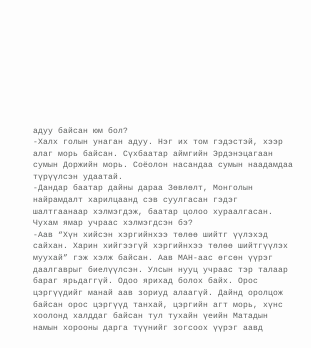адуу байсан юм бол?
-Халх голын унаган адуу. Нэг их том гэдэстэй, хээр алаг морь байсан. Сүхбаатар аймгийн Эрдэнэцагаан сумын Доржийн морь. Соёолон насандаа сумын наадамдаа түрүүлсэн удаатай.
-Дандар баатар дайны дараа Зөвлөлт, Монголын найрамдалт харилцаанд сэв суулгасан гэдэг шалтгаанаар хэлмэгдэж, баатар цолоо хураалгасан. Чухам ямар учраас хэлмэгдсэн бэ?
-Аав “Хүн хийсэн хэргийнхээ төлөө шийтг үүлэхэд сайхан. Харин хийгээгүй хэргийнхээ төлөө шийтгүүлэх муухай” гэж хэлж байсан. Аав МАН-аас өгсөн үүрэг даалгаврыг биелүүлсэн. Улсын нууц учраас тэр талаар бараг ярьдаггүй. Одоо ярихад болох байх. Орос цэргүүдийг манай аав зориуд алаагүй. Дайнд оролцож байсан орос цэргүүд танхай, цэргийн агт морь, хүнс хоолонд халддаг байсан тул тухайн үеийн Матадын намын хорооны дарга түүнийг зогсоох үүрэг аавд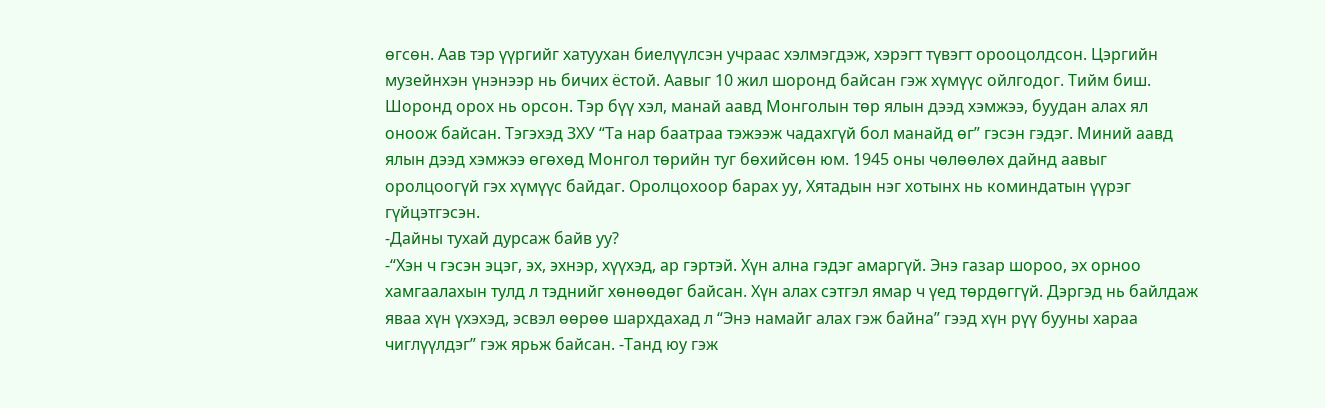өгсөн. Аав тэр үүргийг хатуухан биелүүлсэн учраас хэлмэгдэж, хэрэгт түвэгт орооцолдсон. Цэргийн музейнхэн үнэнээр нь бичих ёстой. Аавыг 10 жил шоронд байсан гэж хүмүүс ойлгодог. Тийм биш. Шоронд орох нь орсон. Тэр бүү хэл, манай аавд Монголын төр ялын дээд хэмжээ, буудан алах ял оноож байсан. Тэгэхэд ЗХУ “Та нар баатраа тэжээж чадахгүй бол манайд өг” гэсэн гэдэг. Миний аавд ялын дээд хэмжээ өгөхөд Монгол төрийн туг бөхийсөн юм. 1945 оны чөлөөлөх дайнд аавыг оролцоогүй гэх хүмүүс байдаг. Оролцохоор барах уу, Хятадын нэг хотынх нь коминдатын үүрэг гүйцэтгэсэн.
-Дайны тухай дурсаж байв уу?
-“Хэн ч гэсэн эцэг, эх, эхнэр, хүүхэд, ар гэртэй. Хүн ална гэдэг амаргүй. Энэ газар шороо, эх орноо хамгаалахын тулд л тэднийг хөнөөдөг байсан. Хүн алах сэтгэл ямар ч үед төрдөггүй. Дэргэд нь байлдаж яваа хүн үхэхэд, эсвэл өөрөө шархдахад л “Энэ намайг алах гэж байна” гээд хүн рүү бууны хараа чиглүүлдэг” гэж ярьж байсан. -Танд юу гэж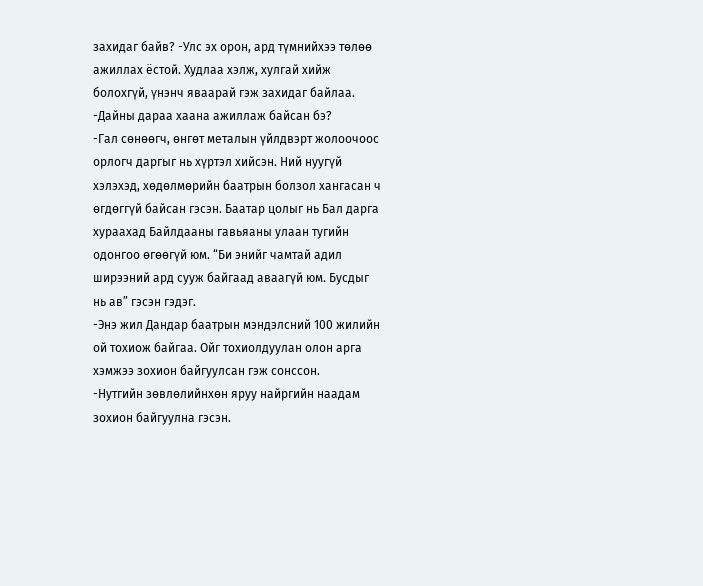захидаг байв? -Улс эх орон, ард түмнийхээ төлөө ажиллах ёстой. Худлаа хэлж, хулгай хийж болохгүй, үнэнч яваарай гэж захидаг байлаа.
-Дайны дараа хаана ажиллаж байсан бэ?
-Гал сөнөөгч, өнгөт металын үйлдвэрт жолоочоос орлогч даргыг нь хүртэл хийсэн. Ний нуугүй хэлэхэд, хөдөлмөрийн баатрын болзол хангасан ч өгдөггүй байсан гэсэн. Баатар цолыг нь Бал дарга хураахад Байлдааны гавьяаны улаан тугийн одонгоо өгөөгүй юм. “Би энийг чамтай адил ширээний ард сууж байгаад аваагүй юм. Бусдыг нь ав” гэсэн гэдэг.
-Энэ жил Дандар баатрын мэндэлсний 100 жилийн ой тохиож байгаа. Ойг тохиолдуулан олон арга хэмжээ зохион байгуулсан гэж сонссон.
-Нутгийн зөвлөлийнхөн яруу найргийн наадам зохион байгуулна гэсэн.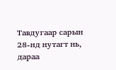Тавдугаар сарын 28-нд нутагт нь, дараа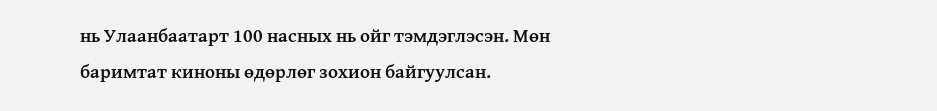нь Улаанбаатарт 100 насных нь ойг тэмдэглэсэн. Мөн баримтат киноны өдөрлөг зохион байгуулсан.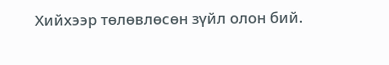Хийхээр төлөвлөсөн зүйл олон бий.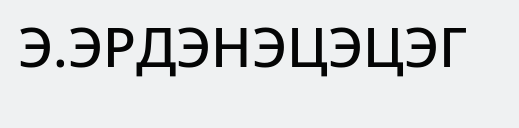Э.ЭРДЭНЭЦЭЦЭГ